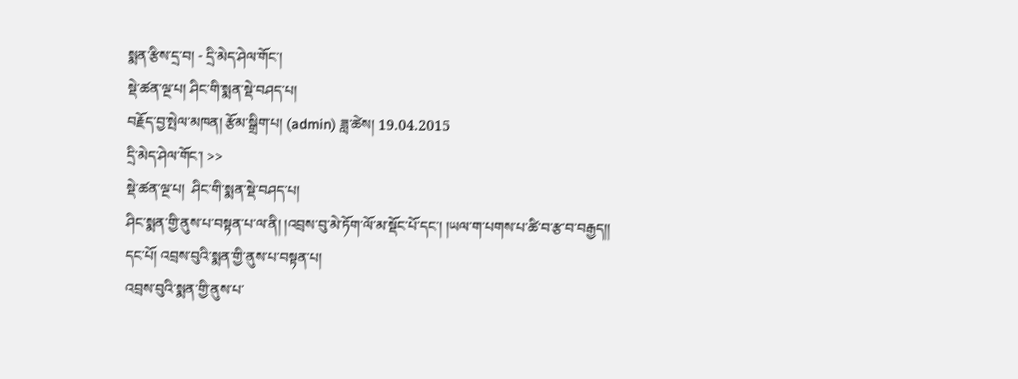སྨན་རྩིས་དྲ་བ། - དྲི་མེད་ཤེལ་གོང་།
སྡེ་ཚན་ལྔ་པ། ཤིང་གི་སྨན་སྡེ་བཤད་པ།
བརྗོད་བྱ་སྤེལ་མཁན། རྩོམ་སྒྲིག་པ། (admin) ཟླ་ཚེས། 19.04.2015
དྲི་མེད་ཤེལ་གོང་། >>
སྡེ་ཚན་ལྔ་པ།  ཤིང་གི་སྨན་སྡེ་བཤད་པ།
ཤིང་སྨན་གྱི་ནུས་པ་བསྟན་པ་ལ་ནི། །འབྲས་བུ་མེ་ཏོག་ལོ་མ་སྡོང་པོ་དང་། །ཡལ་ག་པགས་པ་ཚི་བ་རྩ་བ་བརྒྱད།།
དང་པོ། འབྲས་བུའི་སྨན་གྱི་ནུས་པ་བསྟན་པ།
འབྲས་བུའི་སྨན་གྱི་ནུས་པ་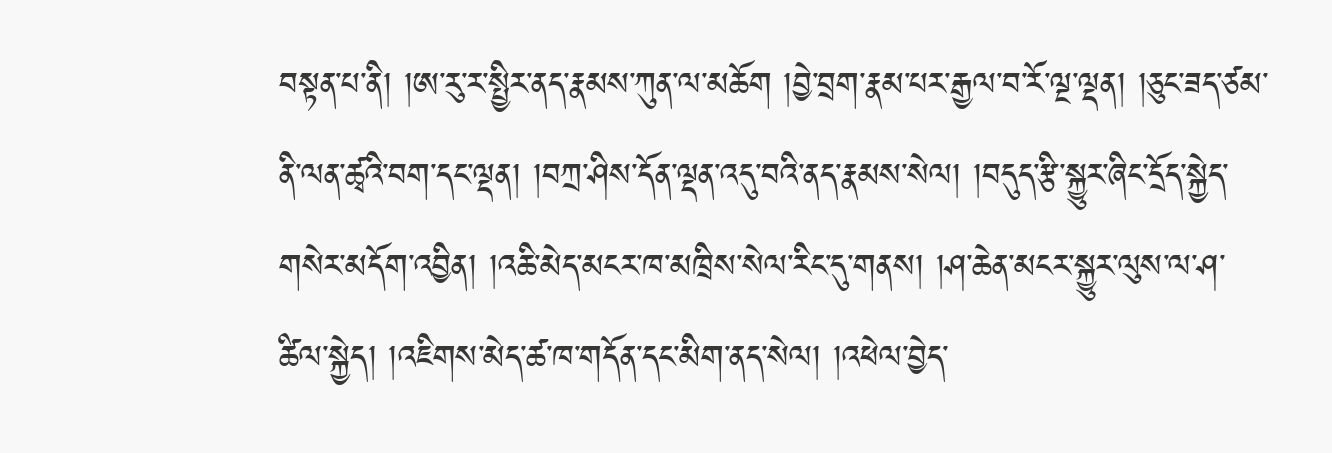བསྟན་པ་ནི། །ཨ་རུ་ར་སྤྱིར་ནད་རྣམས་ཀུན་ལ་མཆོག །བྱེ་བྲག་རྣམ་པར་རྒྱལ་བ་རོ་ལྔ་ལྡན། །ཅུང་ཟད་ཙམ་ནི་ལན་ཚྭའི་བག་དང་ལྡན། །བཀྲ་ཤིས་དོན་ལྡན་འདུ་བའི་ནད་རྣམས་སེལ། །བདུད་རྩི་སྐྱུར་ཞིང་དྲོད་སྐྱེད་གསེར་མདོག་འབྱིན། །འཆི་མེད་མངར་ཁ་མཁྲིས་སེལ་རིང་དུ་གནས། །ཤ་ཆེན་མངར་སྐྱུར་ལུས་ལ་ཤ་ཚིལ་སྐྱེད། །འཇིགས་མེད་ཚ་ཁ་གདོན་དང་མིག་ནད་སེལ། །འཕེལ་བྱེད་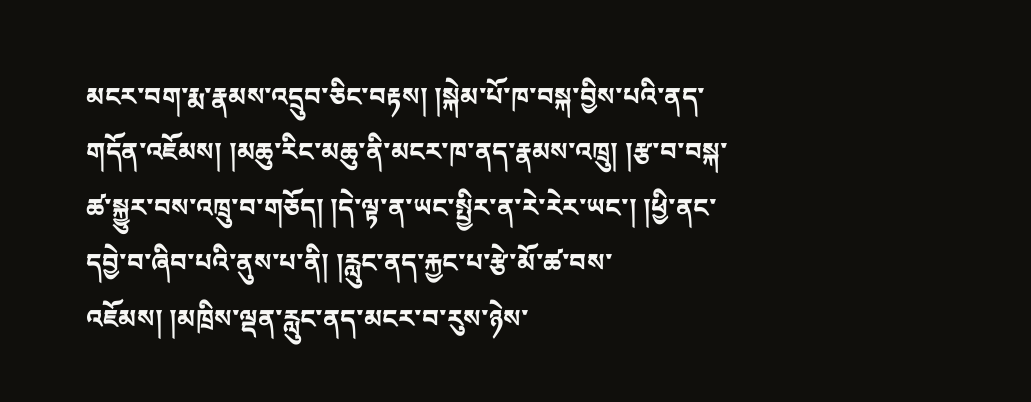མངར་བག་རྨ་རྣམས་འདྲུབ་ཅིང་བརྟས། །སྐེམ་པོ་ཁ་བསྐ་བྱིས་པའི་ནད་གདོན་འཇོམས། །མཆུ་རིང་མཆུ་ནི་མངར་ཁ་ནད་རྣམས་འཁྲུ། །རྩ་བ་བསྐ་ཚ་སྐྱུར་བས་འཁྲུ་བ་གཅོད། །དེ་ལྟ་ན་ཡང་སྤྱིར་ན་རེ་རེར་ཡང་། །ཕྱི་ནང་དབྱེ་བ་ཞིབ་པའི་ནུས་པ་ནི། །རླུང་ནད་རྐྱང་པ་རྩེ་མོ་ཚ་བས་འཇོམས། །མཁྲིས་ལྡན་རླུང་ནད་མངར་བ་རུས་ཉེས་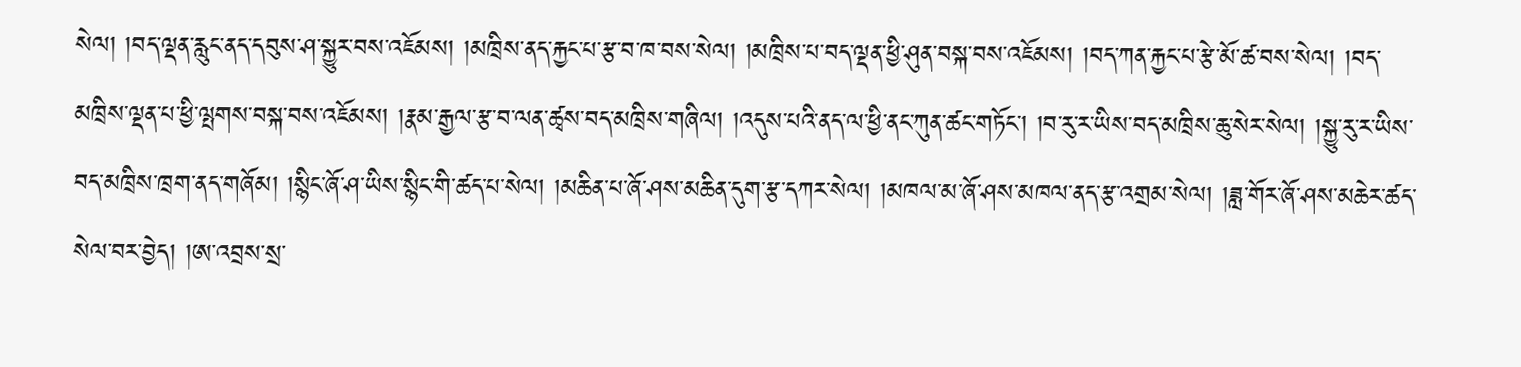སེལ། །བད་ལྡན་རླུང་ནད་དབུས་ཤ་སྐྱུར་བས་འཇོམས། །མཁྲིས་ནད་རྐྱང་པ་རྩ་བ་ཁ་བས་སེལ། །མཁྲིས་པ་བད་ལྡན་ཕྱི་ཤུན་བསྐ་བས་འཇོམས། །བད་ཀན་རྐྱང་པ་རྩེ་མོ་ཚ་བས་སེལ། །བད་མཁྲིས་ལྡན་པ་ཕྱི་ལྤགས་བསྐ་བས་འཇོམས། །རྣམ་རྒྱལ་རྩ་བ་ལན་ཚྭས་བད་མཁྲིས་གཞིལ། །འདུས་པའི་ནད་ལ་ཕྱི་ནང་ཀུན་ཚང་གཏོང་། །བ་རུ་ར་ཡིས་བད་མཁྲིས་ཆུ་སེར་སེལ། །སྐྱུ་རུ་ར་ཡིས་བད་མཁྲིས་ཁྲག་ནད་གཞོམ། །སྙིང་ཞོ་ཤ་ཡིས་སྙིང་གི་ཚད་པ་སེལ། །མཆིན་པ་ཞོ་ཤས་མཆིན་དུག་རྩ་དཀར་སེལ། །མཁལ་མ་ཞོ་ཤས་མཁལ་ནད་རྩ་འགྲམ་སེལ། །ཟླ་གོར་ཞོ་ཤས་མཆེར་ཚད་སེལ་བར་བྱེད། །ཨ་འབྲས་སྲ་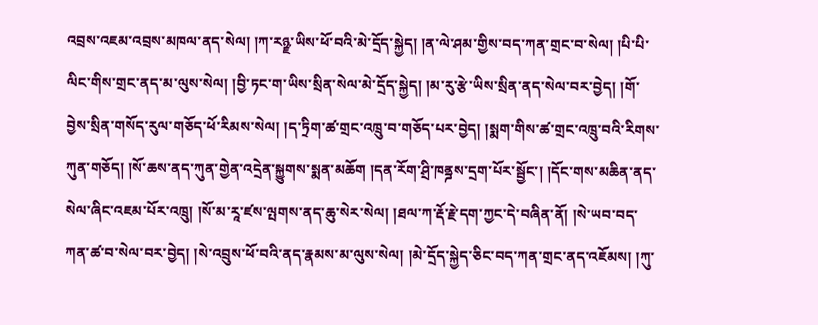འབྲས་འཇམ་འབྲས་མཁལ་ནད་སེལ། །ཀ་རཉྫ་ཡིས་ཕོ་བའི་མེ་དྲོད་སྐྱེད། །ན་ལེ་ཤམ་གྱིས་བད་ཀན་གྲང་བ་སེལ། །པི་པི་ལིང་གིས་གྲང་ནད་མ་ལུས་སེལ། །བྱི་ཏང་ག་ཡིས་སྲིན་སེལ་མེ་དྲོད་སྐྱེད། །མ་རུ་རྩེ་ཡིས་སྲིན་ནད་སེལ་བར་བྱེད། །གོ་བྱེས་སྲིན་གསོད་རུལ་གཅོད་ཕོ་རིམས་སེལ། །ད་ཏྲིག་ཚ་གྲང་འཁྲུ་བ་གཅོད་པར་བྱེད། །སྨག་གིས་ཚ་གྲང་འཁྲུ་བའི་རིགས་ཀུན་གཅོད། །སོ་ཆས་ནད་ཀུན་གྱེན་འདྲེན་སྐྱུགས་སྨན་མཆོག །དན་རོག་ཤྲི་ཁནྜས་དྲག་པོར་སྦྱོང་། །དོང་གས་མཆིན་ནད་སེལ་ཞིང་འཇམ་པོར་འཁྲུ། །སོ་མ་རཱ་ཛས་ལྤགས་ནད་ཆུ་སེར་སེལ། །ཐལ་ཀ་རྡོ་རྗེ་དག་ཀྱང་དེ་བཞིན་ནོ། །སེ་ཡབ་བད་ཀན་ཚ་བ་སེལ་བར་བྱེད། །སེ་འབྲུས་ཕོ་བའི་ནད་རྣམས་མ་ལུས་སེལ། །མེ་དྲོད་སྐྱེད་ཅིང་བད་ཀན་གྲང་ནད་འཇོམས། །ཀུ་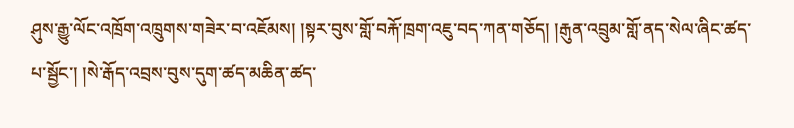ཤུས་རྒྱུ་ལོང་འཁྲོག་འཁྲུགས་གཟེར་བ་འཇོམས། །སྟར་བུས་གློ་བརྐོ་ཁྲག་འཇུ་བད་ཀན་གཅོད། །རྒུན་འབྲུམ་གློ་ནད་སེལ་ཞིང་ཚད་པ་སྦྱོང་། །སེ་རྒོད་འབྲས་བུས་དུག་ཚད་མཆིན་ཚད་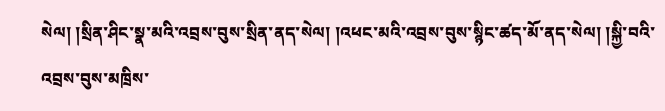སེལ། །སྲིན་ཤིང་སྣ་མའི་འབྲས་བུས་སྲིན་ནད་སེལ། །འཕང་མའི་འབྲས་བུས་སྙིང་ཚད་མོ་ནད་སེལ། །སྐྱི་བའི་འབྲས་བུས་མཁྲིས་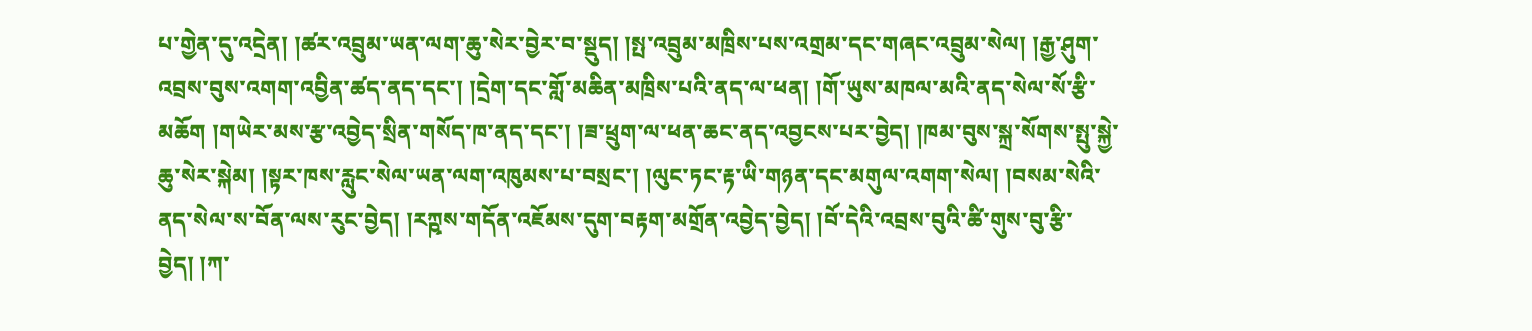པ་གྱེན་དུ་འདྲེན། །ཚར་འབྲུམ་ཡན་ལག་ཆུ་སེར་བྱེར་བ་སྡུད། །སྤ་འབྲུམ་མཁྲིས་པས་འགྲམ་དང་གཞང་འབྲུམ་སེལ། །རྒྱ་ཤུག་འབྲས་བུས་འགག་འབྱིན་ཚད་ནད་དང་། །དྲེག་དང་གློ་མཆིན་མཁྲིས་པའི་ནད་ལ་ཕན། །གོ་ཡུས་མཁལ་མའི་ནད་སེལ་སོ་རྩི་མཆོག །གཡེར་མས་རྩ་འབྱེད་སྲིན་གསོད་ཁ་ནད་དང་། །ཟ་ཕྲུག་ལ་ཕན་ཆང་ནད་འབྱངས་པར་བྱེད། །ཁམ་བུས་སྐྲ་སོགས་སྤུ་སྐྱེ་ཆུ་སེར་སྐེམ། །སྟར་ཁས་རླུང་སེལ་ཡན་ལག་འཁུམས་པ་བསྲང་། །ལུང་ཏང་རྟ་ཡི་གཉན་དང་མགུལ་འགག་སེལ། །བསམ་སེའི་ནད་སེལ་ས་བོན་ལས་རུང་བྱེད། །རཀྵས་གདོན་འཇོམས་དུག་བརྟག་མགྲོན་འབྱེད་བྱེད། །བོ་དེའི་འབྲས་བུའི་ཚི་གུས་བུ་རྩི་བྱེད། །ཀ་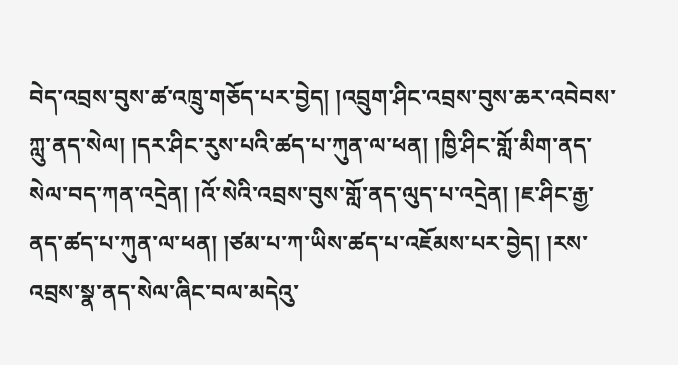བེད་འབྲས་བུས་ཚ་འཁྲུ་གཅོད་པར་བྱེད། །འབྲུག་ཤིང་འབྲས་བུས་ཆར་འབེབས་ཀླུ་ནད་སེལ། །དར་ཤིང་རུས་པའི་ཚད་པ་ཀུན་ལ་ཕན། །ཁྱི་ཤིང་གློ་མིག་ནད་སེལ་བད་ཀན་འདྲེན། །འོ་སེའི་འབྲས་བུས་གློ་ནད་ལུད་པ་འདྲེན། །ཇ་ཤིང་རྒྱ་ནད་ཚད་པ་ཀུན་ལ་ཕན། །ཙམ་པ་ཀ་ཡིས་ཚད་པ་འཇོམས་པར་བྱེད། །རས་འབྲས་སྣ་ནད་སེལ་ཞིང་བལ་མདེའུ་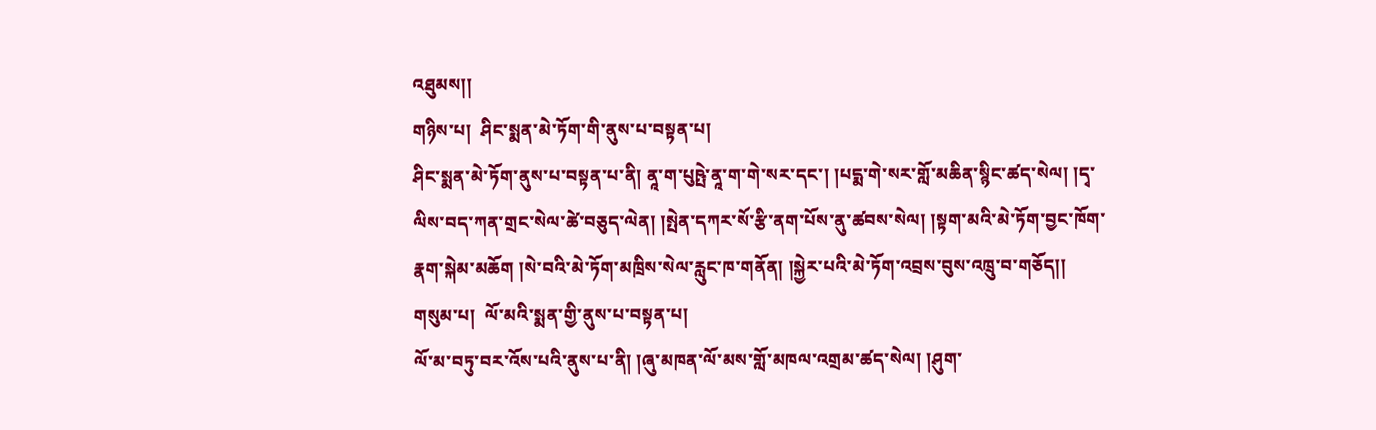འཐུམས།།
གཉིས་པ།  ཤིང་སྨན་མེ་ཏོག་གི་ནུས་པ་བསྟན་པ།
ཤིང་སྨན་མེ་ཏོག་ནུས་པ་བསྟན་པ་ནི། ནཱ་ག་པུཥྤེ་ནཱ་ག་གེ་སར་དང་། །པདྨ་གེ་སར་གློ་མཆིན་སྙིང་ཚད་སེལ། །དྭ་ལིས་བད་ཀན་གྲང་སེལ་ཚེ་བཅུད་ལེན། །སྤེན་དཀར་སོ་རྩི་ནག་པོས་ནུ་ཚབས་སེལ། །སྟག་མའི་མེ་ཏོག་བྱང་ཁོག་རྣག་སྐེམ་མཆོག །སེ་བའི་མེ་ཏོག་མཁྲིས་སེལ་རླུང་ཁ་གནོན། །སྐྱེར་པའི་མེ་ཏོག་འབྲས་བུས་འཁྲུ་བ་གཅོད།།
གསུམ་པ།  ལོ་མའི་སྨན་གྱི་ནུས་པ་བསྟན་པ།
ལོ་མ་བཏུ་བར་འོས་པའི་ནུས་པ་ནི། །ཞུ་མཁན་ལོ་མས་གློ་མཁལ་འགྲམ་ཚད་སེལ། །ཤུག་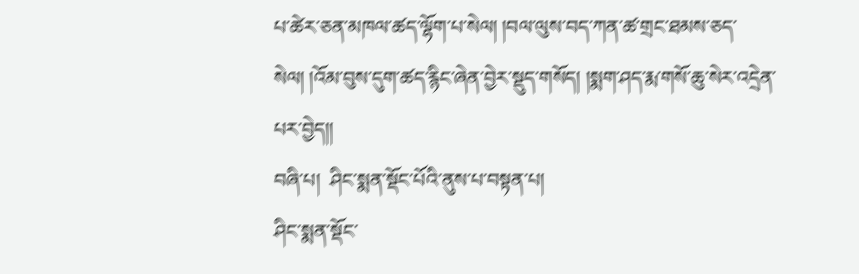པ་ཚེར་ཅན་མཁལ་ཚད་ལྷོག་པ་སེལ། །བལ་ལུས་བད་ཀན་ཚ་གྲང་ཐམས་ཅད་སེལ། །འོམ་བུས་དུག་ཚད་རྙིང་ཞེན་བྱེར་སྡུད་གསོད། །སྨག་ཤད་རྨ་གསོ་ཆུ་སེར་འདྲེན་པར་བྱེད།།
བཞི་པ།  ཤིང་སྨན་སྡོང་པོའི་ནུས་པ་བསྟན་པ།
ཤིང་སྨན་སྡོང་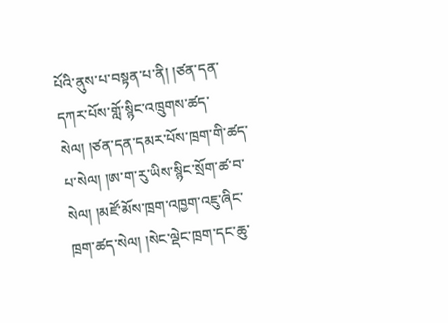པོའི་ནུས་པ་བསྟན་པ་ནི། །ཙན་དན་དཀར་པོས་གློ་སྙིང་འཁྲུགས་ཚད་སེལ། །ཙན་དན་དམར་པོས་ཁྲག་གི་ཚད་པ་སེལ། །ཨ་ག་རུ་ཡིས་སྙིང་སྲོག་ཚ་བ་སེལ། །མཛོ་མོས་ཁྲག་འཁྱག་འཇུ་ཞིང་ཁྲག་ཚད་སེལ། །སེང་ལྡེང་ཁྲག་དང་ཆུ་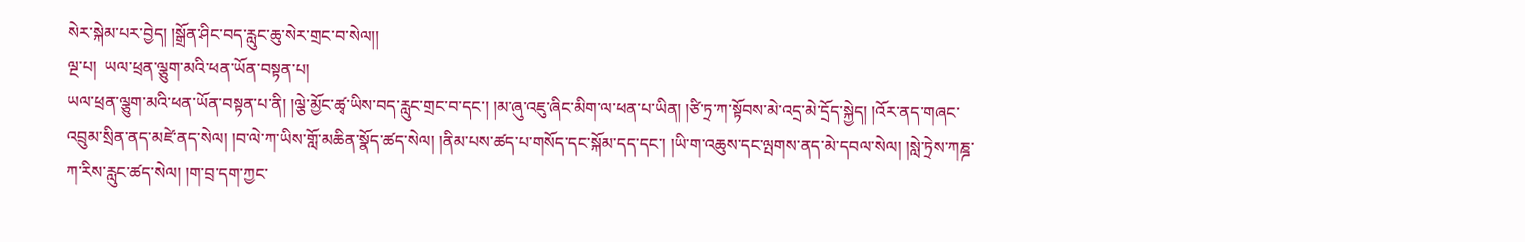སེར་སྐེམ་པར་བྱེད། །སྒྲོན་ཤིང་བད་རླུང་ཆུ་སེར་གྲང་བ་སེལ།།
ལྔ་པ།  ཡལ་ཕྲན་ལྕུག་མའི་ཕན་ཡོན་བསྟན་པ།
ཡལ་ཕྲན་ལྕུག་མའི་ཕན་ཡོན་བསྟན་པ་ནི། །ལྕེ་མྱོང་ཚྭ་ཡིས་བད་རླུང་གྲང་བ་དང་། །མ་ཞུ་འཇུ་ཞིང་མིག་ལ་ཕན་པ་ཡིན། །ཙི་ཏྲ་ཀ་སྟོབས་མེ་འདྲ་མེ་དྲོད་སྐྱེད། །འོར་ནད་གཞང་འབྲུམ་སྲིན་ནད་མཛེ་ནད་སེལ། །བ་ལེ་ཀ་ཡིས་གློ་མཆིན་སྣོད་ཚད་སེལ། །ནིམ་པས་ཚད་པ་གསོད་དང་སྐོམ་དད་དང་། །ཡི་ག་འཆུས་དང་ལྤགས་ནད་མེ་དབལ་སེལ། །སླེ་ཏྲེས་ཀཎྜ་ཀ་རིས་རླུང་ཚད་སེལ། །ག་བྲ་དག་ཀྱང་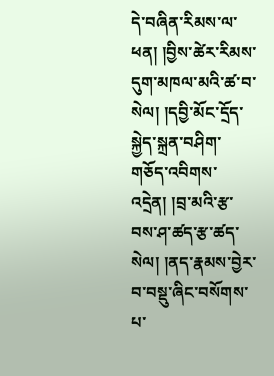དེ་བཞིན་རིམས་ལ་ཕན། །བྱིས་ཚེར་རིམས་དུག་མཁལ་མའི་ཚ་བ་སེལ། །དབྱི་མོང་དྲོད་སྐྱེད་སྐྲན་བཤིག་གཅོད་འབིགས་འདྲེན། །བྲ་མའི་རྩ་བས་ཤ་ཚད་རྩ་ཚད་སེལ། །ནད་རྣམས་བྱེར་བ་བསྡུ་ཞིང་བསོགས་པ་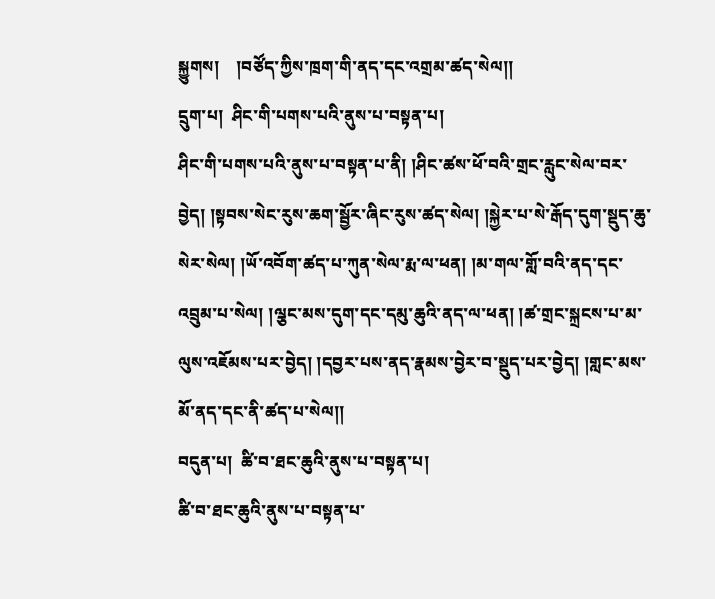སྐྱུགས།    །བཙོད་ཀྱིས་ཁྲག་གི་ནད་དང་འགྲམ་ཚད་སེལ།།
དྲུག་པ།  ཤིང་གི་པགས་པའི་ནུས་པ་བསྟན་པ།
ཤིང་གི་པགས་པའི་ནུས་པ་བསྟན་པ་ནི། །ཤིང་ཚས་ཕོ་བའི་གྲང་རླུང་སེལ་བར་བྱེད། །སྟབས་སེང་རུས་ཆག་སྦྱོར་ཞིང་རུས་ཚད་སེལ། །སྐྱེར་པ་སེ་རྒོད་དུག་སྡུད་ཆུ་སེར་སེལ། །ཡོ་འབོག་ཚད་པ་ཀུན་སེལ་རྨ་ལ་ཕན། །མ་གལ་གློ་བའི་ནད་དང་འབྲུམ་པ་སེལ། །ལྕང་མས་དུག་དང་དམུ་ཆུའི་ནད་ལ་ཕན། །ཚ་གྲང་སྐྲངས་པ་མ་ལུས་འཇོམས་པར་བྱེད། །དབྱར་པས་ནད་རྣམས་བྱེར་བ་སྡུད་པར་བྱེད། །གླང་མས་མོ་ནད་དང་ནི་ཚད་པ་སེལ།།
བདུན་པ།  ཚི་བ་ཐང་ཆུའི་ནུས་པ་བསྟན་པ།
ཚི་བ་ཐང་ཆུའི་ནུས་པ་བསྟན་པ་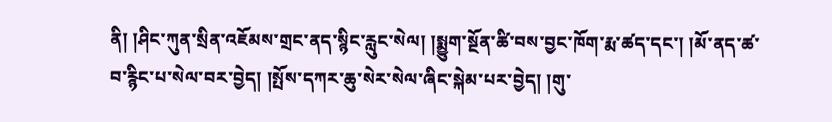ནི། །ཤིང་ཀུན་སྲིན་འཇོམས་གྲང་ནད་སྙིང་རླུང་སེལ། །སྨྱུག་སྔོན་ཚི་བས་བྱང་ཁོག་རྨ་ཚད་དང་། །མོ་ནད་ཚ་བ་རྙིང་པ་སེལ་བར་བྱེད། །སྤོས་དཀར་ཆུ་སེར་སེལ་ཞིང་སྐེམ་པར་བྱེད། །གུ་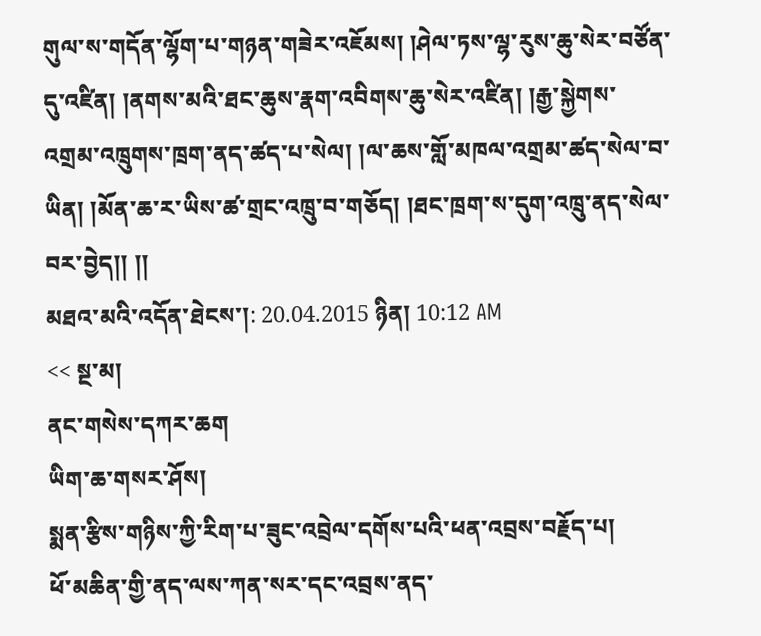གུལ་ས་གདོན་ལྷོག་པ་གཉན་གཟེར་འཇོམས། །ཤེལ་ཏས་ལྷ་རུས་ཆུ་སེར་བཙོན་དུ་འཛིན། །ནགས་མའི་ཐང་ཆུས་རྣག་འབིགས་ཆུ་སེར་འཛིན། །རྒྱ་སྐྱེགས་འགྲམ་འཁྲུགས་ཁྲག་ནད་ཚད་པ་སེལ། །ལ་ཆས་གློ་མཁལ་འགྲམ་ཚད་སེལ་བ་ཡིན། །མོན་ཆ་ར་ཡིས་ཚ་གྲང་འཁྲུ་བ་གཅོད། །ཐང་ཁྲག་ས་དུག་འཁྲུ་ནད་སེལ་བར་བྱེད།། །།
མཐའ་མའི་འདོན་ཐེངས་།: 20.04.2015 ཉིན། 10:12 AM
<< སྔ་མ།
ནང་གསེས་དཀར་ཆག
ཡིག་ཆ་གསར་ཤོས།
སྨན་རྩིས་གཉིས་ཀྱི་རིག་པ་ཟུང་འབྲེལ་དགོས་པའི་ཕན་འབྲས་བརྗོད་པ།
ཕོ་མཆིན་གྱི་ནད་ལས་ཀན་སར་དང་འབྲས་ནད་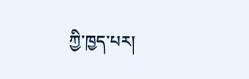ཀྱི་ཁྱད་པར།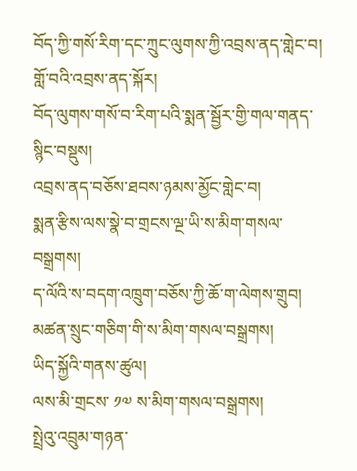བོད་ཀྱི་གསོ་རིག་དང་ཀྲུང་ལུགས་ཀྱི་འབྲས་ནད་གླེང་བ།
གློ་བའི་འབྲས་ནད་སྐོར།
བོད་ལུགས་གསོ་བ་རིག་པའི་སྨན་སྦྱོར་གྱི་གལ་གནད་སྙིང་བསྡུས།
འབྲས་ནད་བཅོས་ཐབས་ཉམས་མྱོང་གླེང་བ།
སྨན་རྩིས་ལས་སྣེ་བ་གྲངས་ལྔ་ཡི་ས་མིག་གསལ་བསྒྲགས།
ད་ལོའི་ས་བདག་འཁྲུག་བཅོས་ཀྱི་ཆོ་ག་ལེགས་གྲུབ།
མཚན་སྲུང་གཅིག་གི་ས་མིག་གསལ་བསྒྲགས།
ཡིད་སྐྱོའི་གནས་ཚུལ།
ལས་མི་གྲངས་ ༡༧ ས་མིག་གསལ་བསྒྲགས།
སྤྲེའུ་འབྲུམ་གཉན་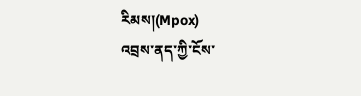རིམས།(Mpox)
འབྲས་ནད་ཀྱི་ངོས་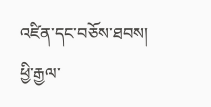འཛིན་དང་བཅོས་ཐབས།
ཕྱི་རྒྱལ་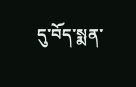དུ་བོད་སྨན་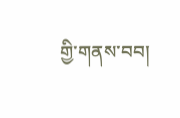གྱི་གནས་བབ།